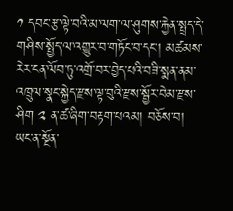༡ དབང་རྩ་ལྟེ་བའི་མ་ལག་ལ་ཤུགས་རྐྱེན་སྤྲད་དེ་གཤིས་སྤྱོད་ལ་འགྱུར་བ་གཏོང་བ་དང་། མཚམས་རེར་ངན་ལོབ་ཏུ་འགྲོ་བར་བྱེད་པའི་བཟི་སྨན་ནམ་འཁྲུལ་སྣང་སྐྱེད་རྫས་ལྟ་བུའི་རྫས་སྦྱོར་བེམ་རྫས་ཤིག ༢ ན་ཚ་ཞིག་བརྟག་པའམ། བཅོས་བ། ཡང་ན་སྔོན་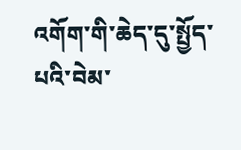འགོག་གི་ཆེད་དུ་སྤྱོད་པའི་བེམ་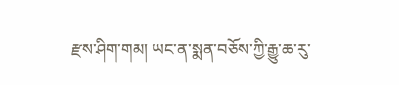རྫས་ཤིག་གམ། ཡང་ན་སྨན་བཅོས་ཀྱི་རྒྱུ་ཆ་རུ་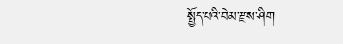སྤྱོད་པའི་བེམ་རྫས་ཤིག